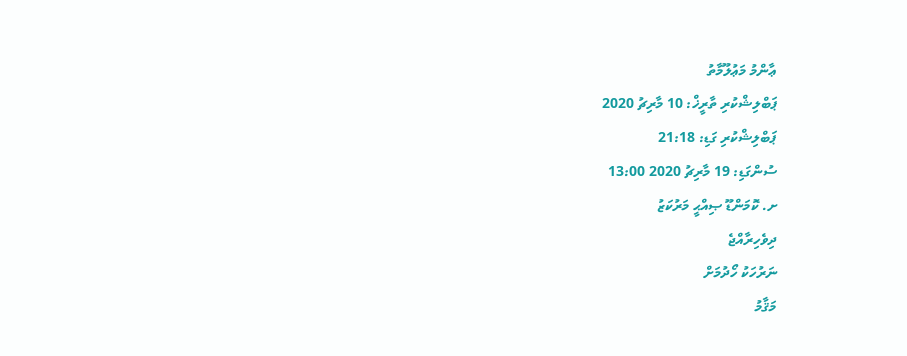ޢާންމު މަޢުލޫމާތު
ޕަބްލިޝްކުރި ތާރީޚް: 10 މާރިޗު 2020
ޕަބްލިޝްކުރި ގަޑި: 21:18
ސުންގަޑި: 19 މާރިޗު 2020 13:00
ށ. ކޮމަންޑޫ ޞިއްޙީ މަރުކަޒު
ދިވެހިރާއްޖެ
ނަރުހަކު ހޯދުމަށް
މަޤާމު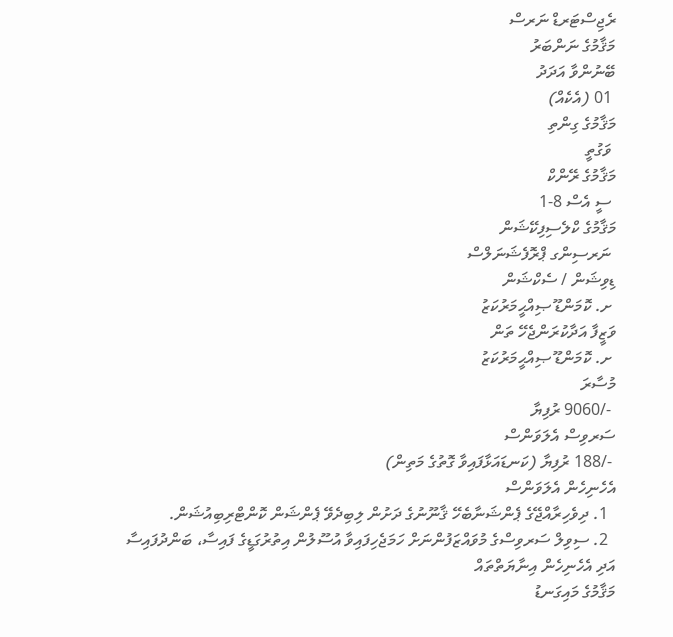ރެޖިސްޓަރޑް ނަރސް
މަޤާމުގެ ނަންބަރު
ބޭނުންވާ އަދަދު
 01 (އެކެއް)
މަޤާމުގެ ގިންތި
 ވަގުތީ
މަޤާމުގެ ރޭންކް
 ސީ އެސް 8-1
މަޤާމުގެ ކްލެސިފިކޭޝަން
 ނަރސިންގ ޕްރޮފެޝަނަލްސް
ޑިވިޝަން / ސެކްޝަން
 ށ. ކޮމަންޑޫ ޞިއްޙީމަރުކަޒު
ވަޒީފާ އަދާކުރަންޖެހޭ ތަން
 ށ. ކޮމަންޑޫ ޞިއްޙީމަރުކަޒު
މުސާރަ
 -/9060 ރުފިޔާ
ސަރވިސް އެލަވަންސް
 -/188 ރުފިޔާ (ކަނޑައަޅާފައިވާ ގޮތުގެ މަތިން)
އެހެނިހެން އެލަވަންސް
  1. ދިވެހިރާއްޖޭގެ ޕެންޝަނާބެހޭ ޤާނޫނުގެ ދަށުން ލިބިދެވޭ ޕެންޝަން ކޮންޓްރިބިއުޝަން.
  2. ސިވިލް ސަރވިސްގެ މުވައްޒަފުންނަށް ހަމަޖެހިފައިވާ އުސޫލުން އިތުރުގަޑީގެ ފައިސާ، ބަންދުފައިސާ އަދި އެހެނިހެން އިނާޔަތްތައް
މަޤާމުގެ މައިގަނޑު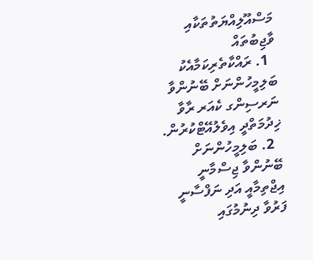މަސްއޫލިއްޔަތުތަކާއި ވާޖިބުތައް
  1. ރައްކާތެރިކަމާއެކު ބަލިމީހުންނަށް ބޭނުންވާ ނަރސިންގ ކެއަރ ރާވާ ޚިދުމަތްދީ އިވެލުއޭޓްކުރުން.
  2. ބަލިމީހުންނަށް ބޭނުންވާ ޖިސްމާނީ އިޖްތިމާއީ އަދި ނަފްސާނީ ފަރުވާ ދިނުމުގައި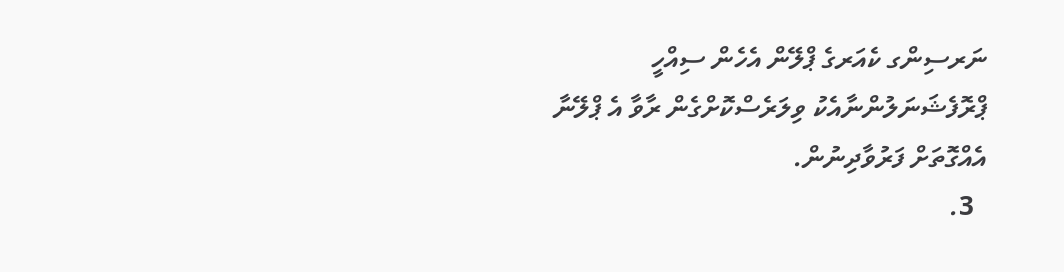ނަރސިންގ ކެއަރގެ ޕްލޭން އެހެން ސިއްހީ ޕްރޮފެޝަނަލުންނާއެކު ވިލަރެސްކޮށްގެން ރާވާ އެ ޕްލޭނާ އެއްގޮތަށް ފަރުވާދިނުން.
  3.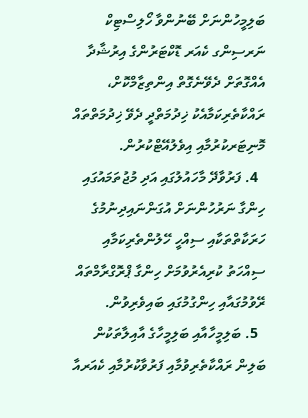ބަލިމީހުންނަށް ބޭނުންވާ ހޯލިސްޓިކް ނަރސިންގ ކެއަރ ޑޮކްޓަރުންގެ އިރުޝާދާ އެއްގޮތަށް ދެވޭނެގޮތް އިންތިޒާމްކޮށް، ރައްކާތެރިކަމާއެކު ޚިދުމަތްދީ ދެވޭ ޚިދުމަތްތައް މޮނިޓަރކުރުމާއި އިވެލުއޭޓްކުރުން.
  4. ފަރުވާދޭ މާހައުލުގައި އަދި މުޖުތަމައުގައި ހިންގާ ނަރުހުންނަށް އުގަންނައިދިނުމުގެ ހަރަކާތްތަކާއި ސިއްހީ ހޭލުންތެރިކަމާއި ސިއްހަތު ކުރިއެރުވުމަށް ހިންގާ ޕްރޮގްރާމްތައް ރޭވުމުގައާއި ހިންގުމުގައި ބައިވެރިވުން.
  5. ބަލިމީހާއާއި ބަލިމީހާގެ އާއިލާތަކުން ބަލިން ރައްކާތެރިވުމާއި ފަރުވާކުރުމާއި ކެއަރއާ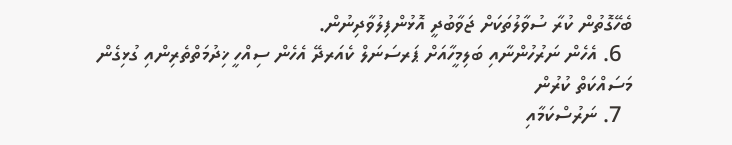ބެހޭގޮތުން ކުރާ ސުވާލުތަކަށް ޖަވާބުދީ އޮޅުންފިލުވާދިނުން.
  6. އެހެން ނަރުހުންނާއި ބަލިމީހާއަށް ޕަރސަނަލް ކެއަރދޭ އެހެން ސިއްހީ ޚިދުމަތްތެރިންއި ގުޅިގެން މަސައްކަތް ކުރުން
  7. ނަރުސްކަމާއި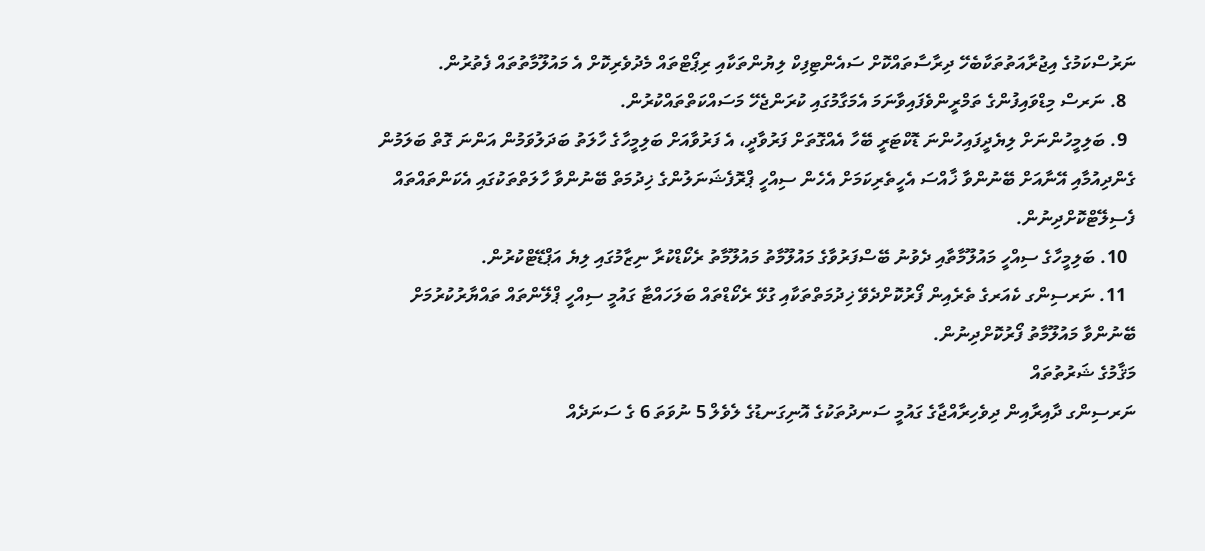ނަރުސްކަމުގެ އިޖުރާއަތުތަކާބެހޭ ދިރާސާތައްކޮށް ސައެންޓިފިކް ލިޔުންތަކާއި ރިޕޯޓްތައް މެދުވެރިކޮށް އެ މައުލޫމާތުތައް ފެތުރުން.
  8. ނަރސް މިޑްވައިފުންގެ ތަމްރީންވެފައިވާނަމަ އެމަގާމުގައި ކުރަންޖެހޭ މަސައްކަތްތައްކުރުން.
  9. ބަލިމީހުންނަށް ލިޔެދީފައިހުންނަ ޑޮކްޓަރީ ބޭހާ އެއްގޮތަށް ފަރުވާދީ، އެ ފަރުވާއަށް ބަލިމީހާގެ ހާލަތު ބަދަލުވަމުން އަންނަ ގޮތް ބަލަމުން ގެންދިއުމާއި އޭނާއަށް ބޭނުންވާ ޚާއްސަ އެހީތެރިކަމަށް އެހެން ސިއްހީ ޕްރޮފެޝަނަލުންގެ ޚިދުމަތް ބޭނުންވާ ހާލަތްތަކުގައި އެކަންތައްތައް ފެސިލޭޓްކޮށްދިނުން.
  10. ބަލިމީހާގެ ސިއްހީ މައުލޫމާތާއި ދެވުނު ބޭސްފަރުވާގެ މައުލޫމާތު މައުލޫމާތު ރެކޯޑްކުރާ ނިޒާމުގައި ލިޔެ އަޕްޑޭޓްކުރުން.
  11. ނަރސިންގ ކެއަރގެ ތެރެއިން ފޯރުކޮށްދެވޭ ޚިދުމަތްތަކާއި ގުޅޭ ރެކޯޑްތައް ބަލަހައްޓާ ގައުމީ ސިއްހީ ޕްލޭންތައް ތައްޔާރުކުރުމަށް ބޭނުންވާ މައުލޫމާތު ފޯރުކޮށްދިނުން.
މަޤާމުގެ ޝަރުތުތައް
ނަރސިންގ ދާއިރާއިން ދިވެހިރާއްޖާގެ ގައުމީ ސަނދުތަކުގެ އޮނިގަނޑުގެ ލެވެލް 5 ނުވަތަ 6 ގެ ސަނަދެއް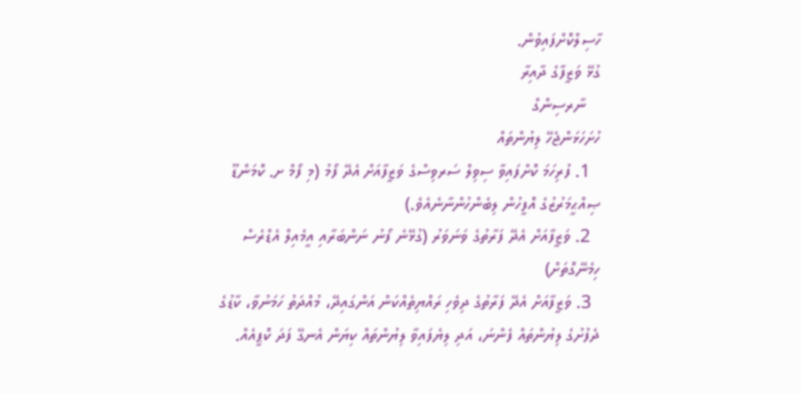ހާސިލްކޮށްފައިވުން.
ގުޅޭ ވަޒީފާގެ ދާއިރާ
   ނާރސިންގް
ހުށަހަޅަންޖެހޭ ލިޔުންތައް
  1. ފުރިހަމަ ކޮށްފައިވާ ސިވިލް ސަރވިސްގެ ވަޒީފާއަށް އެދޭ ފޯމު (މި ފޯމް ށ. ކޮމަންޑޫ ޞިއްޙީމަރުޒުގެ އޮފީހުން ލިބެންހުންނާނެއެވެ.)
  2. ވަޒީފާއަށް އެދޭ ފަރާތުގެ ވަނަވަރު (ގުޅޭނެ ފޯނު ނަންބަރާއި އީމެއިލް އެޑްރެސް ހިމެނޭގޮތަށް)
  3. ވަޒީފާއަށް އެދޭ ފަރާތުގެ ދިވެހި ރައްޔިތެއްކަން އަންގައިދޭ، މުއްދަތު ހަމަނުވާ، ކާޑުގެ ދެފުށުގެ ލިޔުންތައް ފެންނަ، އަދި ލިޔެފައިވާ ލިޔުންތައް ކިޔަން އެނގޭ ފަދަ ކޮޕީއެއް.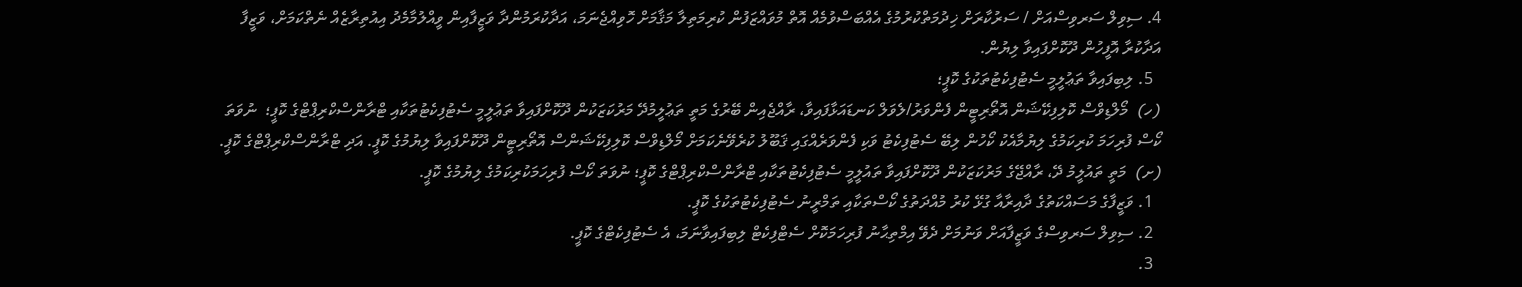4. ސިވިލް ސަރވިސްއަށް / ސަރުކާރަށް ޚިދުމަތްކުރުމުގެ އެއްބަސްވުމެއް އޮތް މުވައްޒަފުން ކުރިމަތިލާ މަޤާމަށް ހޮވިއްޖެނަމަ، އަދާކުރަމުންދާ ވަޒީފާއިން ވީއްލުމާމެދު އިއުތިރާޒެއް ނެތްކަމަށް، ވަޒީފާ އަދާކުރާ އޮފީހުން ދޫކޮށްފައިވާ ލިޔުން.
  5. ލިބިފައިވާ ތަޢުލީމީ ސެޓުފިކެޓުތަކުގެ ކޮޕީ؛
(ހ)  މޯލްޑިވްސް ކޮލިފިކޭޝަން އޮތޯރިޓީން ފެންވަރު/ލެވަލް ކަނޑައަޅާފައިވާ، ރާއްޖެއިން ބޭރުގެ މަތީ ތަޢުލީމުދޭ މަރުކަޒަކުން ދޫކޮށްފައިވާ ތަޢުލީމީ ސެޓުފިކެޓުތަކާއި ޓްރާންސްކްރިޕްޓްގެ ކޮޕީ؛  ނުވަތަ ކޯސް ފުރިހަމަ ކުރިކަމުގެ ލިޔުމާއެކު ކޯހުން ލިބޭ ސެޓުފިކެޓު ވަކި ފެންވަރެއްގައި ޤަބޫލު ކުރެވޭނެކަމަށް މޯލްޑިވްސް ކޮލިފިކޭޝަންސް އޮތޯރިޓީން ދޫކޮށްފައިވާ ލިޔުމުގެ ކޮޕީ. އަދި ޓްރާންސްކްރިޕްޓްގެ ކޮޕީ.
(ށ)  މަތީ ތައުލީމު ދޭ، ރާއްޖޭގެ މަރުކަޒަކުން ދޫކޮށްފައިވާ ތައުލީމީ ސެޓުފިކެޓުތަކާއި ޓްރާންސްކްރިޕްޓްގެ ކޮޕީ؛ ނުވަތަ ކޯސް ފުރިހަމަކުރިކަމުގެ ލިޔުމުގެ ކޮޕީ.
  1. ވަޒީފާގެ މަސައްކަތުގެ ދާއިރާއާ ގުޅޭ ކުރު މުއްދަތުގެ ކޯސްތަކާއި ތަމްރީނު ސެޓުފިކެޓުތަކުގެ ކޮޕީ.
  2. ސިވިލް ސަރވިސްގެ ވަޒީފާއަށް ވަނުމަށް ދެވޭ އިމްތިޙާނު ފުރިހަމަކޮށް ސެޓްފިކެޓް ލިބިފައިވާނަމަ، އެ ސެޓުފިކެޓްގެ ކޮޕީ.
  3.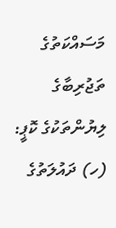މަސައްކަތުގެ ތަޖުރިބާގެ ލިޔުންތަކުގެ ކޮޕީ:
(ހ) ދައުލަތުގެ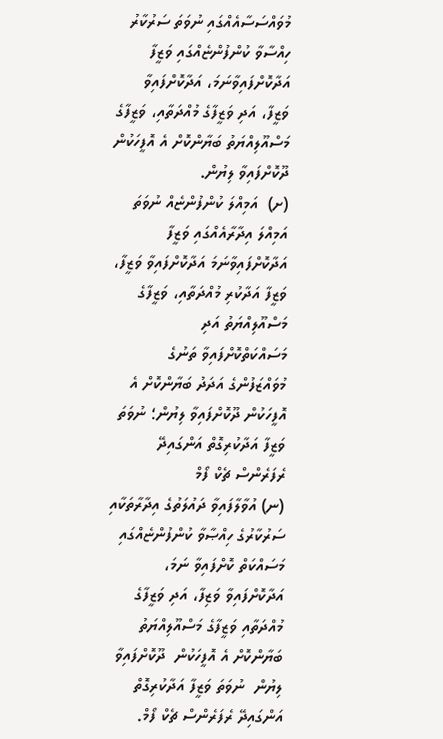މުވައްސަސާއެއްގައި ނުވަތަ ސަރުކާރު ހިއްސާވާ ކުންފުންޏެއްގައި ވަޒީފާ އަދާކޮށްފައިވާނަމަ، އަދާކޮށްފައިވާ ވަޒީފާ، އަދި ވަޒީފާގެ މުއްދަތާއި، ވަޒީފާގެ މަސްއޫލިއްޔަތު ބަޔާންކޮށް އެ އޮފީހަކުން ދޫކޮށްފައިވާ ލިޔުން.
(ށ)  އަމިއްލަ ކުންފުންޏެއް ނުވަތަ އަމިއްލަ އިދާރާއެއްގައި ވަޒީފާ އަދާކޮށްފައިވާނަމަ އަދާކޮށްފައިވާ ވަޒީފާ، ވަޒީފާ އަދާކުރި މުއްދަތާއި، ވަޒީފާގެ މަސްއޫލިއްޔަތު އަދި މަސައްކަތްކޮށްފައިވާ ތަނުގެ މުވައްޒަފުންގެ އަދަދު ބަޔާންކޮށް އެ އޮފީހަކުން ދޫކޮށްފައިވާ ލިޔުން؛ ނުވަތަ ވަޒީފާ އަދާކުރިގޮތް އަންގައިދޭ ރެފަރެންސް ޗެކް ފޯމް
(ނ) އުވާލާފައިވާ ދައުލަތުގެ އިދާރާތަކާއި  ސަރުކާރުގެ ހިއްޞާވާ ކުންފުންޏެއްގައި  މަސައްކަތް ކޮށްފައިވާ ނަމަ، އަދާކޮށްފައިވާ ވަޒިފާ، އަދި ވަޒީފާގެ މުއްދަތާއި ވަޒީފާގެ މަސްއޫލިއްޔަތު  ބަޔާންކޮށް އެ އޮފީހަކުން  ދޫކޮށްފައިވާ  ލިޔުން  ނުވަތަ ވަޒީފާ އަދާކުރިގޮތް އަންގައިދޭ ރެފަރެންސް ޗެކް ފޯމް.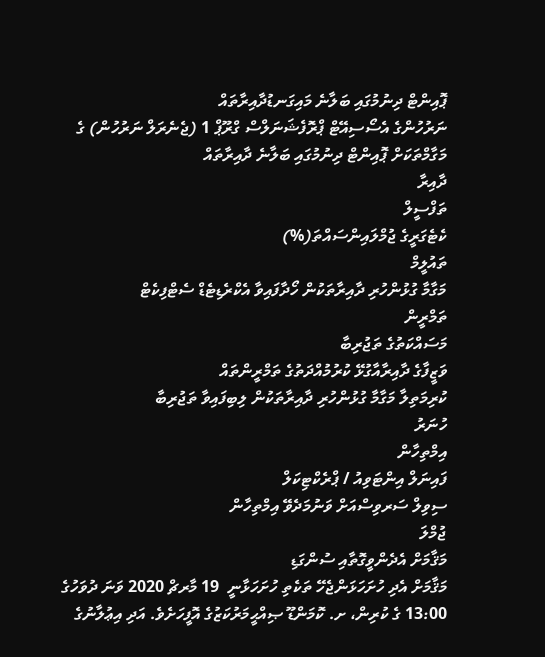ޕޮއިންޓް ދިނުމުގައި ބަލާނެ މައިގަނޑުދާއިރާތައް
ނަރުހުންގެ އެސޯސިއޭޓް ޕްރޮފެޝަނަލްސް ގްރޫޕް 1 (ޖެނެރަލް ނަރުހުން) ގެ މަގާމްތަކަށް ޕޮއިންޓް ދިނުމުގައި ބަލާނެ ދާއިރާތައް
ދާއިރާ
ތަފްސީލް
ކެޓެގަރީގެ ޖުމްލައިންސައްތަ(%)
ތައުލީމް
މަގާމާ ގުޅުންހުރި ދާއިރާތަކުން ހޯދާފައިވާ އެކްރެޑިޓެޑް ސެޓްފިކެޓް
ތަމްރީން
މަސައްކަތުގެ ތަޖުރިބާ
ވަޒީފާގެ ދާއިރާއާގުޅޭ ކުރުމުއްދަތުގެ ތަމްރީންތައް
ކުރިމަތިލާ މަގާމާ ގުޅުންހުރި ދާއިރާތަކުން ލިބިފައިވާ ތަޖުރިބާ
ހުނަރު
އިމްތިހާން
ފައިނަލް އިންޓަވިއު / ޕްރެކްޓިކަލް
ސިވިލް ސަރވިސްއަށް ވަނުމަދެވޭ އިމްތިހާން
ޖުމްލަ
މަޤާމަށް އެދެންވީގޮތާއި ސުންގަޑި
މަޤާމަށް އެދި ހުށަހަޅަންޖެހޭ ތަކެތި ހުށަހަޅާނީ  19 މާރޗް 2020 ވަނަ ދުވަހުގެ 13:00 ގެ ކުރިން، ށ. ކޮމަންޑޫ ޞިއްޙީމަރުކަޒުގެ އޮފީހަށެވެ. އަދި އިޢުލާނުގެ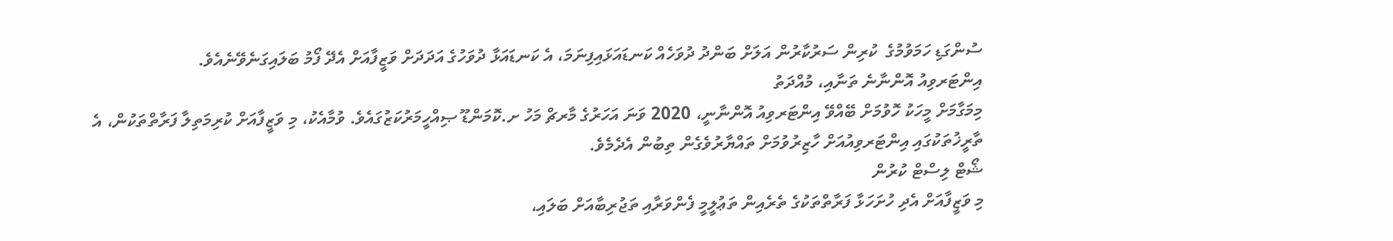ސުންގަޑި ހަމަވުމުގެ  ކުރިން ސަރުކާރުން އަލަށް ބަންދު ދުވަހެއް ކަނޑައަޅައިފިނަމަ، އެ ކަނޑައަޅާ ދުވަހުގެ އަދަދަށް ވަޒީފާއަށް އެދޭ ފޯމު ބަލައިގަނެވޭނެއެވެ.
އިންޓަރވިއު އޮންނާނެ ތަނާއި، މުއްދަތު
މިމަގާމަށް މީހަކު ހޮވުމަށް ބޭއްވޭ އިންޓަރވިއު އޮންނާނީ، 2020 ވަނަ އަހަރުގެ މާރޗް މަހު ށ.ކޮމަންޑޫ ޞިއްހީމަރުކަޒުގައެވެ. ވުމާއެކު، މި ވަޒީފާއަށް ކުރިމަތިލާ ފަރާތްތަކުން، އެ ތާރީޚުތަކުގައި އިންޓަރވިއުއަށް ހާޒިރުވުމަށް ތައްޔާރުވެގެން ތިބުން އެދެމެވެ.
ޝޯޓް ލިސްޓް ކުރުން
މި ވަޒީފާއަށް އެދި ހުށަހަޅާ ފަރާތްތަކުގެ ތެރެއިން ތަޢުލީމީ ފެންވަރާއި ތަޖުރިބާއަށް ބަލައި،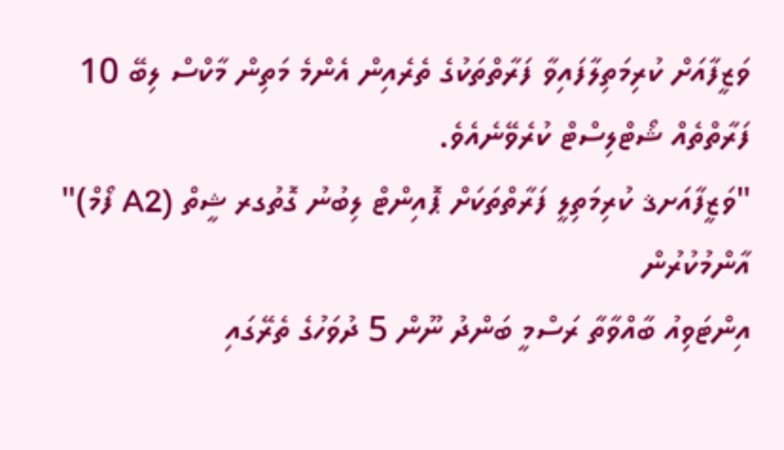ވަޒީފާއަށް ކުރިމަތިލާފައިވާ ފަރާތްތަކުގެ ތެރެއިން އެންމެ މަތިން މާކްސް ލިބޭ 10 ފަރާތްތެއް ޝޯޓްލިސްޓް ކުރެވޭނެއެވެ.
"ވަޒީފާއަށޤ ކުރިމަތިލީ ފަރާތްތަކަށް ޕޮއިންޓް ލިބުނު ގޮތުގރ ޝީތް (A2 ފޯމް)" އާންމުކުރުން
އިންޓަވިއު ބާއްވާތާ ރަސްމީ ބަންދު ނޫން 5 ދުވަހުގެ ތެރޭގައި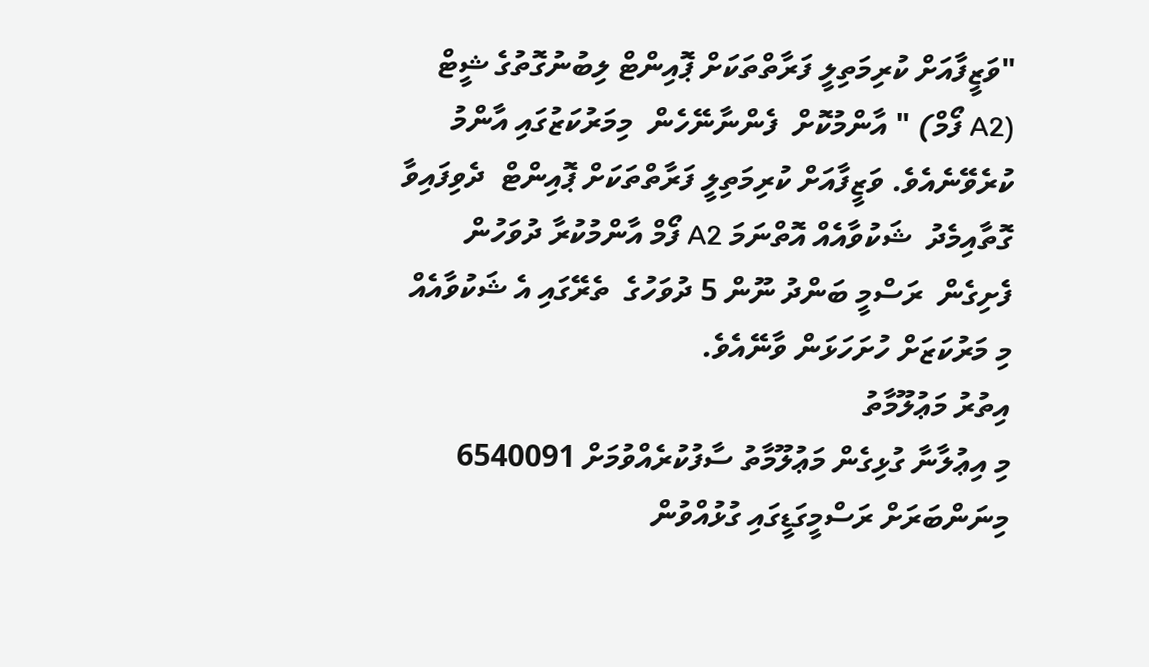"ވަޒީފާއަށް ކުރިމަތިލީ ފަރާތްތަކަށް ޕޮއިންޓް ލިބުނުގޮތުގެ ޝީޓް  (A2 ފޯމް) " އާންމުކޮށް  ފެންނާނޭހެން  މިމަރުކަޒުގައި އާންމު ކުރެވޭނެއެވެ. ވަޒީފާއަށް ކުރިމަތިލީ ފަރާތްތަކަށް ޕޮއިންޓް  ދެވިފައިވާ ގޮތާއިމެދު  ޝަކުވާއެއް އޮތްނަމަ A2 ފޯމް އާންމުކުރާ ދުވަހުން ފެށިގެން  ރަސްމީ ބަންދު ނޫން 5 ދުވަހުގެ  ތެރޭގައި އެ ޝަކުވާއެއް މި މަރުކަޒަށް ހުށަހަޅަން ވާނޭއެވެ.
އިތުރު މަޢުލޫމާތު
މި އިޢުލާނާ ގުޅިގެން މަޢުލޫމާތު ސާފުކުރެއްވުމަށް 6540091 މިނަންބަރަށް ރަސްމީގަޑީގައި ގުޅުއްވުން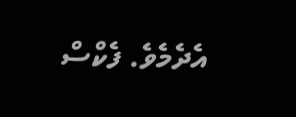އެދެމެވެ. ފެކްސް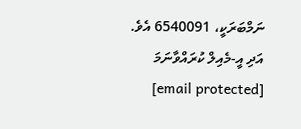ނަމްބަރަކީ، 6540091 އެވެ. އަދި އީ-މެއިލް ކުރައްވާނަމަ [email protected]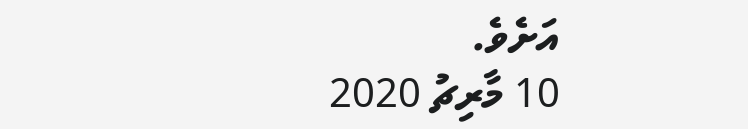އަށެވެ.
10 މާރިޗު 2020